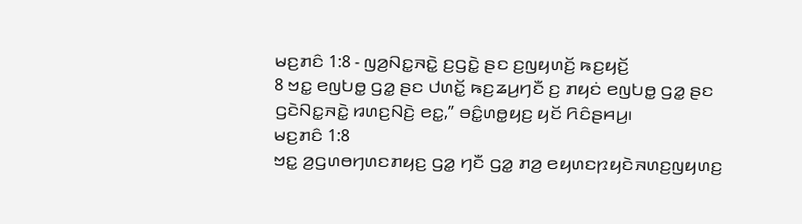ꤗꤢ꤬ꤊꤢꤨ 1:8 - ꤜꤤ꤬ꤡꤢ꤭ꤏꤢꤧ꤭ ꤢ꤬ꤞꤢꤧ꤭ ꤔꤢ ꤢ꤬ꤜꤟꤛꤢꤩ꤬ ꤒꤢ꤬ꤟꤢꤩ꤬
8 ꤠꤢ꤭ ꤕꤜꤝꤥ꤭ ꤞꤤ꤭ ꤔꤢ ꤓꤛꤢꤩ꤭ ꤒꤢ꤬ꤘꤣ꤬ꤚꤢꤪ ꤢ꤬ ꤊꤟꤢꤦ ꤕꤜꤝꤥ꤭ ꤞꤤ꤭ ꤔꤢ ꤞꤢꤧꤡꤢ꤭ꤏꤢꤧ꤭ ꤙꤛꤢ꤬ꤡꤢꤧ꤬ ꤕꤢ꤭,” ꤋꤢꤨ꤭ꤛꤥ꤭ꤟꤢ꤬ ꤟꤢꤩ ꤖꤢꤨꤔꤌꤣ꤬꤯
ꤗꤢ꤬ꤊꤢꤨ 1:8
ꤠꤢ꤭ ꤤ꤬ꤞꤛꤥꤚꤛꤢꤊꤟꤢ꤬ ꤞꤤ꤭ ꤚꤢꤪ ꤞꤤ꤭ ꤊꤤ꤬ ꤕꤟꤛꤢꤐꤟꤢꤧꤏꤛꤢ꤬ꤜꤟꤛꤢ꤬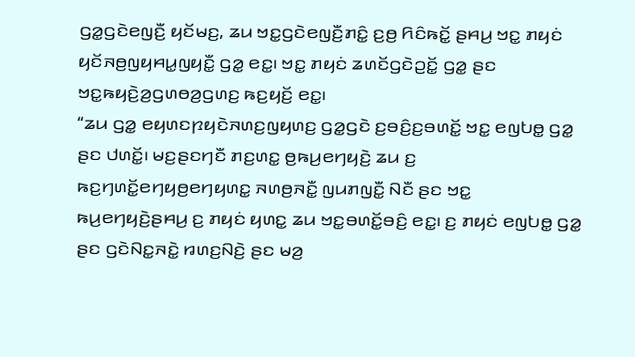ꤞꤤ꤭ꤞꤢꤧꤕꤜꤢꤪ꤬ ꤟꤢꤩꤗꤢ꤬, ꤘꤣ ꤠꤢ꤭ꤞꤢꤧꤕꤜꤢꤪ꤬ꤊꤢꤨ꤭ ꤢ꤬ꤥ꤬ ꤖꤢꤨꤒꤢꤩ꤭ ꤔꤌꤣ꤬ ꤠꤢ꤭ ꤊꤟꤢꤦ ꤟꤢꤩꤏꤥ꤬ꤜꤟꤌꤣ꤭ꤜꤟꤢꤪ꤭ ꤞꤤ꤭ ꤕꤢ꤭꤯ ꤠꤢ꤭ ꤊꤟꤢꤦ ꤘꤛꤢꤩꤞꤢꤧꤑꤢꤩ꤭ ꤞꤤ꤭ ꤔꤢ ꤠꤢ꤭ꤒꤟꤢꤧ꤬ꤤ꤬ꤞꤛꤥꤤ꤬ꤞꤛꤢ꤬ ꤒꤢ꤬ꤟꤢꤩ꤬ ꤕꤢ꤭꤯
“ꤘꤣ ꤞꤤ꤭ ꤕꤟꤛꤢꤐꤟꤢꤧꤏꤛꤢ꤬ꤜꤟꤛꤢ꤬ ꤞꤤ꤭ꤞꤢꤧ ꤢ꤬ꤋꤢꤨ꤬ꤢ꤬ꤋꤛꤢꤩ꤭ ꤠꤢ꤭ ꤕꤜꤝꤥ꤭ ꤞꤤ꤭ ꤔꤢ ꤓꤛꤢꤩ꤭꤯ ꤗꤢ꤬ꤔꤢꤚꤢꤪ ꤊꤢ꤬ꤛꤢ꤭ ꤥ꤬ꤒꤣ꤬ꤕꤚꤟꤢꤧ꤬ ꤘꤣ ꤢ꤬ ꤒꤢ꤬ꤚꤛꤢꤩ꤭ꤕꤚꤟꤥ꤬ꤕꤚꤟꤛꤢ꤭ ꤏꤛꤥ꤬ꤏꤢꤪ꤭ ꤜꤣꤊꤜꤢꤪ꤭ ꤡꤢꤪ ꤔꤢ ꤠꤢ꤭ ꤒꤣ꤬ꤕꤚꤟꤢꤧ꤬ꤔꤌꤣ꤬ ꤢ꤬ ꤊꤟꤢꤦ ꤟꤛꤢ꤭ ꤘꤣ ꤠꤢ꤭ꤋꤛꤢꤩ꤭ꤋꤢꤨ꤬ ꤕꤢ꤭꤯ ꤢ꤬ ꤊꤟꤢꤦ ꤕꤜꤝꤥ꤭ ꤞꤤ꤭ ꤔꤢ ꤞꤢꤧꤡꤢ꤭ꤏꤢꤧ꤭ ꤙꤛꤢ꤬ꤡꤢꤧ꤬ ꤔꤢ ꤗꤤ꤬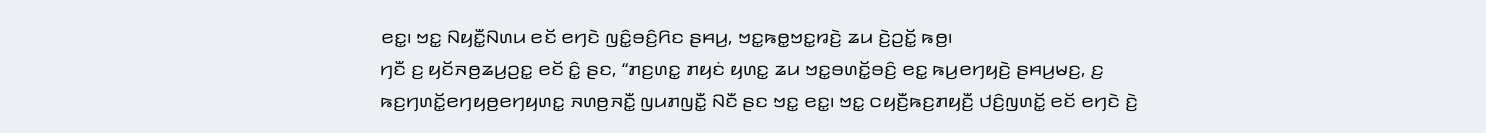ꤕꤢ꤭꤯ ꤠꤢ꤭ ꤡꤟꤢꤪ꤭ꤡꤛꤣ ꤕꤢꤩ ꤕꤚꤢꤧ ꤜꤢꤨ꤭ꤋꤢꤨ꤬ꤖꤢ ꤔꤌꤣ꤬, ꤠꤢ꤭ꤒꤥ꤭ꤠꤢ꤭ꤙꤢꤧ꤬ ꤘꤣ ꤢꤧ꤬ꤑꤢꤩ꤭ ꤒꤥ꤬꤯
ꤚꤢꤪ ꤢ꤬ ꤟꤢꤩꤏꤥ꤬ꤘꤣ꤬ꤑꤢ꤭ ꤕꤢꤩ ꤢꤨ꤭ ꤔꤢ, “ꤊꤢ꤬ꤛꤢ꤭ ꤊꤟꤢꤦ ꤟꤛꤢ꤭ ꤘꤣ ꤠꤢ꤭ꤋꤛꤢꤩ꤭ꤋꤢꤨ꤬ ꤕꤢ꤭ ꤒꤣ꤬ꤕꤚꤟꤢꤧ꤬ ꤔꤌꤣ꤬ꤗꤢ꤬, ꤢ꤬ ꤒꤢ꤬ꤚꤛꤢꤩ꤭ꤕꤚꤟꤥ꤬ꤕꤚꤟꤛꤢ꤭ ꤏꤛꤥ꤬ꤏꤢꤪ꤭ ꤜꤣꤊꤜꤢꤪ꤭ ꤡꤢꤪ ꤔꤢ ꤠꤢ꤭ ꤕꤢ꤭꤯ ꤠꤢ꤭ ꤍꤟꤢꤪ꤬ꤒꤢ꤬ꤊꤟꤢꤪ꤬ ꤓꤢꤨ꤬ꤜꤛꤢꤩ꤭ ꤕꤢꤩ ꤕꤚꤢꤧ ꤢꤧ꤬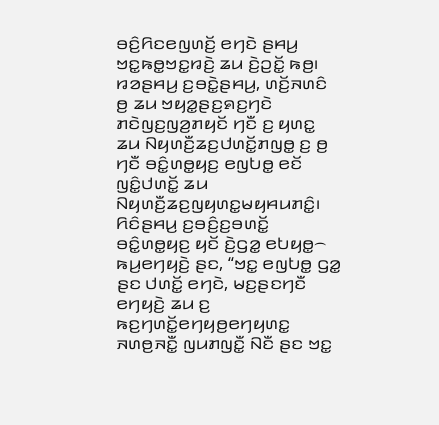ꤋꤢꤨ꤬ꤖꤢꤕꤜꤛꤢꤩ꤬ ꤕꤚꤢꤧ ꤔꤌꤣ꤬ ꤠꤢ꤭ꤒꤥ꤭ꤠꤢ꤭ꤙꤢꤧ꤬ ꤘꤣ ꤢꤧ꤬ꤑꤢꤩ꤭ ꤒꤥ꤬꤯
ꤙꤤꤔꤌꤣ꤬ ꤢ꤬ꤋꤢꤧ꤭ꤔꤌꤣ꤬, ꤛꤢꤩ꤬ꤏꤛꤢꤨ ꤥ꤬ ꤘꤣ ꤠꤟꤤ꤭ꤔꤢ꤬ꤎꤢ꤬ꤚꤢꤧ ꤊꤢꤧꤜꤢ꤬ꤜꤤ꤬ꤊꤟꤢꤩ ꤚꤢꤪ ꤢ꤬ ꤟꤛꤢ꤭ ꤘꤣ ꤡꤟꤛꤢꤪ꤬ꤘꤢ꤬ꤓꤛꤢꤩ꤭ꤊꤜꤥ꤭ ꤢ꤬ ꤥ꤬ ꤚꤢꤪ ꤋꤢꤨ꤭ꤛꤥ꤭ꤟꤢ꤬ ꤕꤜꤝꤥ꤭ ꤕꤢꤩ ꤜꤢꤨ꤭ꤓꤛꤢꤩ꤭ ꤘꤣ ꤡꤟꤛꤢꤪ꤬ꤘꤢ꤬ꤜꤟꤛꤢ꤭ꤗꤟꤌꤣꤊꤢꤨ꤭꤯
ꤖꤢꤨꤔꤌꤣ꤬ ꤢ꤬ꤋꤢꤨ꤬ꤢ꤬ꤋꤛꤢꤩ꤭ ꤋꤢꤨ꤭ꤛꤥ꤭ꤟꤢ꤬ ꤟꤢꤩ ꤢꤧ꤬ꤞꤤ꤭ ꤕꤝꤟꤥ꤭꤮ ꤒꤣ꤬ꤕꤚꤟꤢꤧ꤬ ꤔꤢ, “ꤠꤢ꤭ ꤕꤜꤝꤥ꤭ ꤞꤤ꤭ ꤔꤢ ꤓꤛꤢꤩ꤭ ꤕꤚꤢꤧ, ꤗꤢ꤬ꤔꤢꤚꤢꤪ ꤕꤚꤟꤢꤧ꤬ ꤘꤣ ꤢ꤬ ꤒꤢ꤬ꤚꤛꤢꤩ꤭ꤕꤚꤟꤥ꤬ꤕꤚꤟꤛꤢ꤭ ꤏꤛꤥ꤬ꤏꤢꤪ꤭ ꤜꤣꤊꤜꤢꤪ꤭ ꤡꤢꤪ ꤔꤢ ꤠꤢ꤭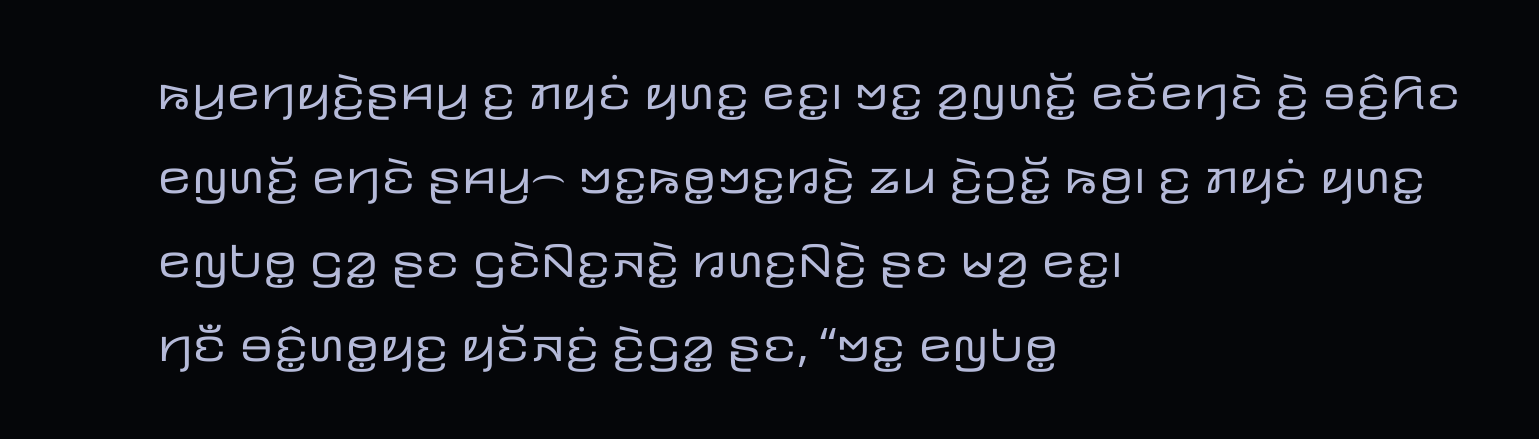ꤒꤣ꤬ꤕꤚꤟꤢꤧ꤬ꤔꤌꤣ꤬ ꤢ꤬ ꤊꤟꤢꤦ ꤟꤛꤢ꤭ ꤕꤢ꤭꤯ ꤠꤢ꤭ ꤤ꤬ꤜꤛꤢꤩ꤭ ꤕꤢꤩꤕꤚꤢꤧ ꤢꤧ꤬ ꤋꤢꤨ꤬ꤖꤢ ꤕꤜꤛꤢꤩ꤬ ꤕꤚꤢꤧ ꤔꤌꤣ꤬꤮ ꤠꤢ꤭ꤒꤥ꤭ꤠꤢ꤭ꤙꤢꤧ꤬ ꤘꤣ ꤢꤧ꤬ꤑꤢꤩ꤭ ꤒꤥ꤬꤯ ꤢ꤬ ꤊꤟꤢꤦ ꤟꤛꤢ꤭ ꤕꤜꤝꤥ꤭ ꤞꤤ꤭ ꤔꤢ ꤞꤢꤧꤡꤢ꤭ꤏꤢꤧ꤭ ꤙꤛꤢ꤬ꤡꤢꤧ꤬ ꤔꤢ ꤗꤤ꤬ ꤕꤢ꤭꤯
ꤚꤢꤪ ꤋꤢꤨ꤭ꤛꤥ꤭ꤟꤢ꤬ ꤟꤢꤩꤏꤢꤦ꤬ ꤢꤧ꤬ꤞꤤ꤭ ꤔꤢ, “ꤠꤢ꤭ ꤕꤜꤝꤥ꤭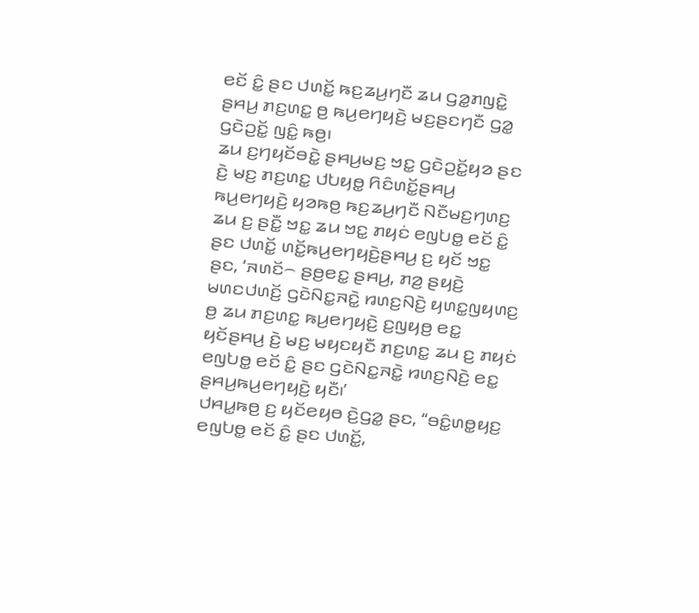ꤕꤢꤩ ꤢꤨ꤭ ꤔꤢ ꤓꤛꤢꤩ꤭ ꤒꤢ꤬ꤘꤣ꤬ꤚꤢꤪ ꤘꤣ ꤞꤤ꤭ꤊꤜꤢꤧ꤭ ꤔꤌꤣ꤬ ꤊꤢ꤬ꤛꤢ꤭ ꤥ꤬ ꤒꤣ꤬ꤕꤚꤟꤢꤧ꤬ ꤗꤢ꤬ꤔꤢꤚꤢꤪ ꤞꤤ꤭ ꤞꤢꤧꤑꤢꤩ꤭ ꤜꤢꤨ꤭ ꤒꤥ꤬꤯
ꤘꤣ ꤢ꤬ꤚꤟꤢꤩꤋꤢꤧ꤭ ꤔꤌꤣ꤬ꤗꤢ꤬ ꤠꤢ꤭ ꤞꤢꤧꤑꤢꤩ꤭ꤟꤤ ꤔꤢ ꤢꤧ꤬ ꤗꤢ꤬ ꤊꤢ꤬ꤛꤢ꤭ ꤓꤝꤟꤥ꤭ ꤖꤢꤨꤛꤢꤩ꤭ꤔꤌꤣ꤬ ꤒꤣ꤬ꤕꤚꤟꤢꤧ꤬ ꤟꤤꤒꤥ꤬ ꤒꤢ꤬ꤘꤣ꤬ꤚꤢꤪ ꤡꤢꤪꤗꤢ꤬ꤚꤛꤢ꤬ ꤘꤣ ꤢ꤬ ꤔꤢꤪ꤭ ꤠꤢ꤭ ꤘꤣ ꤠꤢ꤭ ꤊꤟꤢꤦ ꤕꤜꤝꤥ꤭ ꤕꤢꤩ ꤢꤨ꤭ ꤔꤢ ꤓꤛꤢꤩ꤭ ꤛꤢꤩ꤭ꤒꤣ꤬ꤕꤚꤟꤢꤧ꤬ꤔꤌꤣ꤬ ꤢ꤬ ꤟꤢꤩ ꤠꤢ꤭ ꤔꤢ, ‘ꤏꤛꤢꤩ꤮ ꤔꤥ꤬ꤕꤢ꤭ ꤔꤌꤣ꤬, ꤊꤤ꤬ ꤔꤟꤢꤧ꤬ ꤗꤛꤢꤓꤛꤢꤩ꤬ ꤞꤢꤧꤡꤢ꤭ꤏꤢꤧ꤭ ꤙꤛꤢ꤬ꤡꤢꤧ꤬ ꤟꤛꤢ꤭ꤜꤟꤛꤢ꤬ ꤥ꤬ ꤘꤣ ꤊꤢ꤬ꤛꤢ꤭ ꤒꤣ꤬ꤕꤚꤟꤢꤧ꤬ ꤢ꤬ꤜꤟꤥ꤬ ꤕꤢ꤭ ꤟꤢꤩꤔꤌꤣ꤬ ꤢꤧ꤬ ꤗꤢ꤬ ꤗꤟꤢꤟꤢꤪ ꤊꤢ꤬ꤛꤢ꤭ ꤘꤣ ꤢ꤬ ꤊꤟꤢꤦ ꤕꤜꤝꤥ꤭ ꤕꤢꤩ ꤢꤨ꤭ ꤔꤢ ꤞꤢꤧꤡꤢ꤭ꤏꤢꤧ꤭ ꤙꤛꤢ꤬ꤡꤢꤧ꤬ ꤕꤢ꤭ ꤔꤌꤣ꤬ꤒꤣ꤬ꤕꤚꤟꤢꤧ꤬ ꤟꤢꤪ꤯’
ꤓꤌꤣ꤭ꤒꤥ꤬ ꤢ꤬ ꤟꤢꤩꤕꤟꤥ ꤢꤧ꤬ꤞꤤ꤭ ꤔꤢ, “ꤋꤢꤨ꤭ꤛꤥ꤭ꤟꤢ꤬ ꤕꤜꤝꤥ꤭ ꤕꤢꤩ ꤢꤨ꤭ ꤔꤢ ꤓꤛꤢꤩ꤭,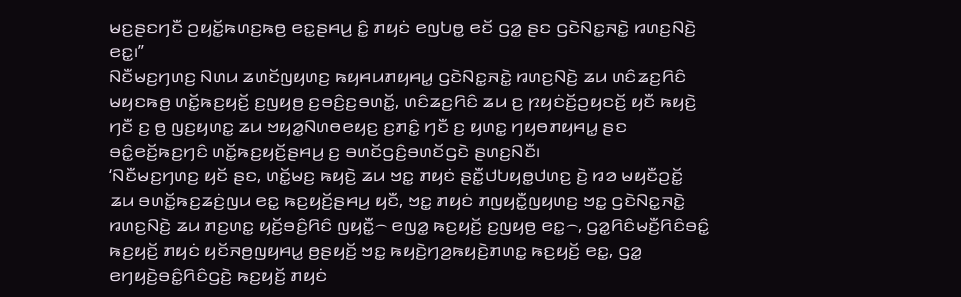ꤗꤢ꤬ꤔꤢꤚꤢꤪ ꤑꤟꤢꤩ꤭ꤒꤛꤢ꤬ꤒꤥ꤬ ꤕꤢ꤭ꤔꤌꤣ꤬ ꤢꤨ꤭ ꤊꤟꤢꤦ ꤕꤜꤝꤥ꤭ ꤕꤢꤩ ꤞꤤ꤭ ꤔꤢ ꤞꤢꤧꤡꤢ꤭ꤏꤢꤧ꤭ ꤙꤛꤢ꤬ꤡꤢꤧ꤬ ꤕꤢ꤭꤯”
ꤡꤢꤪꤗꤢ꤬ꤚꤛꤢ꤬ ꤡꤛꤣ ꤘꤛꤢꤩꤜꤟꤛꤢ꤬ ꤒꤟꤌꤣꤊꤟꤌꤣ꤭ ꤞꤢꤧꤡꤢ꤭ꤏꤢꤧ꤭ ꤙꤛꤢ꤬ꤡꤢꤧ꤬ ꤘꤣ ꤛꤢꤨꤘꤢ꤬ꤖꤢꤨ ꤗꤟꤢꤒꤥ꤬ ꤛꤢꤩ꤭ꤒꤢ꤬ꤟꤢꤩ꤬ ꤢ꤬ꤜꤟꤥ꤬ ꤢ꤬ꤋꤢꤨ꤬ꤢ꤬ꤋꤛꤢꤩ꤭, ꤛꤢꤨꤘꤢ꤬ꤖꤢꤨ ꤘꤣ ꤢ꤬ ꤐꤟꤢꤦꤢꤩ꤬ꤑꤟꤢꤢꤩ꤬ ꤟꤢꤪ ꤒꤟꤢꤧ꤬ ꤚꤢꤪ ꤢ꤬ ꤥ꤬ ꤜꤢ꤬ꤟꤛꤢ꤭ ꤘꤣ ꤠꤟꤤ꤭ꤡꤛꤥꤕꤟꤢ꤬ ꤢ꤬ꤊꤢꤨ꤭ ꤚꤢꤪ ꤢ꤬ ꤟꤛꤢ꤭ ꤚꤟꤥꤊꤟꤌꤣ꤭ ꤔꤢ ꤋꤢꤨ꤭ꤕꤢꤩ꤬ꤒꤢ꤬ꤚꤢꤨ ꤛꤢꤩ꤭ꤒꤢ꤬ꤟꤢꤩ꤬ꤔꤌꤣ꤬ ꤢ꤬ ꤋꤛꤢꤩꤞꤢꤨ꤬ꤋꤛꤢꤩꤞꤢꤧ ꤔꤛꤢ꤬ꤡꤢꤪ꤯
‘ꤡꤢꤪꤗꤢ꤬ꤚꤛꤢ꤬ ꤟꤢꤩ ꤔꤢ, ꤛꤢꤩ꤭ꤗꤢ꤬ ꤒꤟꤢꤧ꤬ ꤘꤣ ꤠꤢ꤭ ꤊꤟꤢꤦ ꤔꤢꤪ꤭ꤓꤝꤟꤥ꤭ꤓꤛꤢ꤬ ꤢꤧ꤬ ꤙꤤ ꤗꤟꤢꤪꤑꤢꤩ꤭ ꤘꤣ ꤋꤛꤢꤩ꤭ꤒꤢ꤬ꤘꤢꤦ꤬ꤜꤣ ꤕꤢ꤭ ꤒꤢ꤬ꤟꤢꤩ꤬ꤔꤌꤣ꤬ ꤟꤢꤪ, ꤠꤢ꤭ ꤊꤟꤢꤦ ꤊꤜꤟꤢꤪ꤭ꤜꤟꤛꤢ꤬ ꤠꤢ꤭ ꤞꤢꤧꤡꤢ꤭ꤏꤢꤧ꤭ ꤙꤛꤢ꤬ꤡꤢꤧ꤬ ꤘꤣ ꤊꤢ꤬ꤛꤢ꤭ ꤟꤢꤩ꤬ꤋꤢꤨ꤬ꤖꤢꤨ ꤜꤟꤢꤪ꤭꤮ ꤕꤜꤤ꤭ ꤒꤢ꤬ꤟꤢꤩ꤬ ꤢ꤬ꤜꤟꤥ꤬ ꤕꤢ꤭꤮, ꤞꤤ꤭ꤖꤢꤨꤗꤢꤪ꤬ꤖꤢꤨꤋꤢꤨ꤭ ꤒꤢ꤬ꤟꤢꤩ꤬ ꤊꤟꤢꤦ ꤟꤢꤩꤏꤥ꤬ꤜꤟꤌꤣ꤭ ꤥ꤬ꤔꤟꤢꤩ꤬ ꤠꤢ꤭ ꤒꤟꤢꤧ꤬ꤚꤤ꤬ꤒꤟꤢꤧ꤬ꤊꤛꤢ꤭ ꤒꤢ꤬ꤟꤢꤩ꤬ ꤕꤢ꤭, ꤞꤤ꤭ ꤕꤚꤟꤢꤧ꤬ꤋꤢꤨ꤭ꤖꤢꤨꤞꤢꤧ꤬ ꤒꤢ꤬ꤟꤢꤩ꤬ ꤊꤟꤢꤦ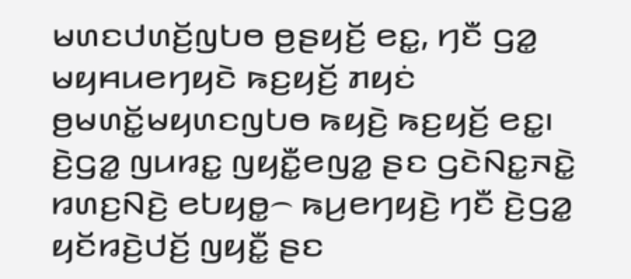ꤗꤛꤢꤓꤛꤢꤩ꤬ꤜꤝꤥ ꤥ꤬ꤔꤟꤢꤩ꤬ ꤕꤢ꤭, ꤚꤢꤪ ꤞꤤ꤭ ꤗꤟꤌꤣꤕꤚꤟꤢꤧ ꤒꤢ꤬ꤟꤢꤩ꤬ ꤊꤟꤢꤦ ꤥ꤬ꤗꤛꤢꤩ꤭ꤗꤟꤛꤢꤜꤝꤥ ꤒꤟꤢꤧ꤬ ꤒꤢ꤬ꤟꤢꤩ꤬ ꤕꤢ꤭꤯
ꤢꤧ꤬ꤞꤤ꤭ ꤜꤣꤙꤢ꤭ ꤜꤟꤢꤪ꤭ꤕꤜꤤ꤭ ꤔꤢ ꤞꤢꤧꤡꤢ꤭ꤏꤢꤧ꤭ ꤙꤛꤢ꤬ꤡꤢꤧ꤬ ꤕꤝꤟꤥ꤭꤮ ꤒꤣ꤬ꤕꤚꤟꤢꤧ꤬ ꤚꤢꤪ ꤢꤧ꤬ꤞꤤ꤭ ꤟꤢꤩꤙꤢꤧ꤬ꤓꤢꤩ꤬ ꤜꤟꤢꤪ꤭ ꤔꤢ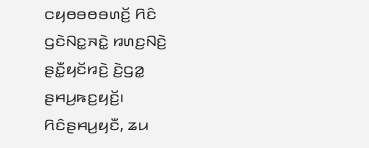ꤍꤟꤥꤋꤥꤋꤛꤢꤩ꤬ ꤖꤢꤨ ꤞꤢꤧꤡꤢ꤭ꤏꤢꤧ꤭ ꤙꤛꤢ꤬ꤡꤢꤧ꤬ ꤔꤢꤪ꤭ꤟꤢꤩꤙꤢꤧ꤬ ꤢꤧ꤬ꤞꤤ꤭ ꤔꤌꤣ꤬ꤒꤢ꤬ꤟꤢꤩ꤬꤯
ꤖꤢꤨꤔꤌꤣ꤬ꤟꤢꤪ, ꤘꤣ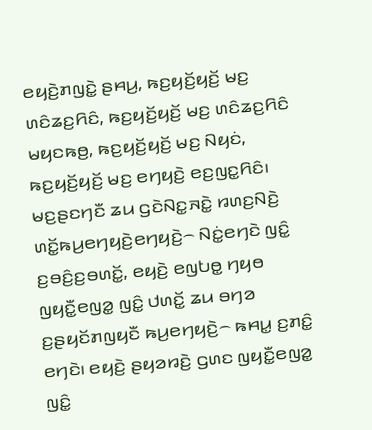ꤕꤟꤢꤧ꤬ꤊꤜꤢꤧ꤭ ꤔꤌꤣ꤬, ꤒꤢ꤬ꤟꤢꤩ꤬ꤟꤢꤩ꤬ ꤗꤢ꤬ ꤛꤢꤨꤘꤢ꤬ꤖꤢꤨ, ꤒꤢ꤬ꤟꤢꤩ꤬ꤟꤢꤩ꤬ ꤗꤢ꤬ ꤛꤢꤨꤘꤢ꤬ꤖꤢꤨ ꤗꤟꤢꤒꤥ꤬, ꤒꤢ꤬ꤟꤢꤩ꤬ꤟꤢꤩ꤬ ꤗꤢ꤬ ꤡꤟꤢꤦ, ꤒꤢ꤬ꤟꤢꤩ꤬ꤟꤢꤩ꤬ ꤗꤢ꤬ ꤕꤚꤟꤢꤧ꤬ ꤕꤢ꤬ꤜꤢ꤭ꤖꤢꤨ꤯ ꤗꤢ꤬ꤔꤢꤚꤢꤪ ꤘꤣ ꤞꤢꤧꤡꤢ꤭ꤏꤢꤧ꤭ ꤙꤛꤢ꤬ꤡꤢꤧ꤬ ꤛꤢꤩ꤭ꤒꤣ꤬ꤕꤚꤟꤢꤧ꤬ꤕꤚꤟꤢꤧ꤬꤮ ꤡꤢꤦ꤭ꤕꤚꤢꤧ ꤜꤢꤨ꤭ ꤢ꤬ꤋꤢꤨ꤬ꤢ꤬ꤋꤛꤢꤩ꤭, ꤕꤟꤢꤧ꤬ ꤕꤜꤝꤥ꤭ ꤚꤟꤥ ꤜꤟꤢꤪ꤭ꤕꤜꤤ꤭ ꤜꤢꤨ꤭ ꤓꤛꤢꤩ꤭ ꤘꤣ ꤋꤚꤤ ꤢ꤬ꤔꤟꤢꤩꤊꤜꤟꤢꤪ ꤒꤣ꤬ꤕꤚꤟꤢꤧ꤬꤮ ꤒꤌꤣ꤭ ꤢ꤬ꤊꤢꤨ꤭ ꤕꤚꤢꤧ꤯ ꤕꤟꤢꤧ꤬ ꤔꤟꤤꤙꤢꤧ꤬ ꤞꤛꤢ ꤜꤟꤢꤪ꤭ꤕꤜꤤ꤭ ꤜꤢꤨ꤭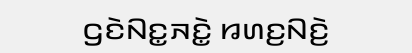ꤞꤢꤧꤡꤢ꤭ꤏꤢꤧ꤭ ꤙꤛꤢ꤬ꤡꤢꤧ꤬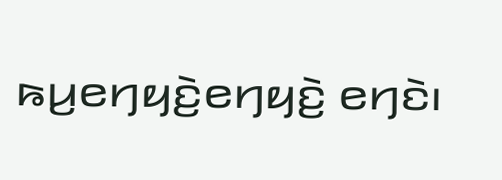ꤒꤣ꤬ꤕꤚꤟꤢꤧ꤬ꤕꤚꤟꤢꤧ꤬ ꤕꤚꤢꤧ꤯